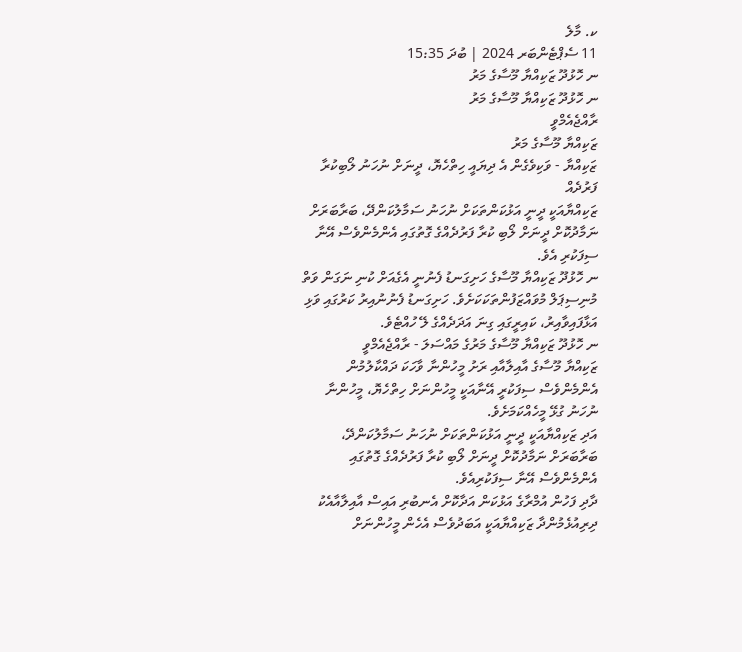ކ. މާލެ
11 ސެޕްޓެންބަރ 2024 | ބުދަ 15:35
ނ ހޮޅުދޫ ޒަކިއްޔާ މޫސާގެ މަރު
ނ ހޮޅުދޫ ޒަކިއްޔާ މޫސާގެ މަރު
ރާއްޖެއެމްވީ
ޒަކިއްޔާ މޫސާގެ މަރު
ޒަކިއްޔާ - ވަކިވެގެން އެ ދިޔައީ ހިތްހެޔޮ، ދީނަށް ނުހަނު ލޯބިކުރާ ފަރުދެއް
ޒަކިއްޔާއަކީ ދީނީ އަޅުކަންތަކަށް ނުހަނު ސަމާލުކަންދޭ، ބަރާބަރަށް ނަމާދުކޮށް ދީނަށް ލޯބި ކުރާ ފަރުދެއްގެ ގޮތުގައި އެންމެންވެސް އޭނާ ސިފަކުރި އެވެ.
ނ ހޮޅުދޫ ޒަކިއްޔާ މޫސާގެ ހަށިގަނޑު ފެނުނީ އެގެއަށް ކުނި ނަގަން ވަތް މުނިސިޕަލް މުވައްޒަފުންތަކަކަށެވެ. ހަށިގަނޑު ފެނުނުއިރު ކަރުގައި ވަޅި އަޅާފައިވާއިރު، ކައިރީގައި ގިނަ އަދަދެއްގެ ލޭ ހުއްޓެވެ.
ނ ހޮޅުދޫ ޒަކިއްޔާ މޫސާގެ މަރުގެ މައްސަލަ - ރާއްޖެއެމްވީ
ޒަކިއްޔާ މޫސާގެ އާއިލާއާއި ރަށު މީހުންނާ ވާހަކަ ދައްކާލުމުން އެންމެންވެސް ސިފަކުރީ އޭނާއަކީ މީހުންނަށް ހިތްހެޔޮ، މީހުންނާ ނުހަނު ގުޅޭ މީހެއްކަމަށެވެ.
އަދި ޒަކިއްޔާއަކީ ދީނީ އަޅުކަންތަކަށް ނުހަނު ސަމާލުކަންދޭ، ބަރާބަރަށް ނަމާދުކޮށް ދީނަށް ލޯބި ކުރާ ފަރުދެއްގެ ގޮތުގައި އެންމެންވެސް އޭނާ ސިފަކުރިއެވެ.
ދާދި ފަހުން އުމްރާގެ އަޅުކަން އަދާކޮށް އެނބުރި އައިސް އާއިލާއާއެކު ދިރިއުޅެމުންދާ ޒަކިއްޔާއަކީ އަބަދުވެސް އެހެން މީހުންނަށް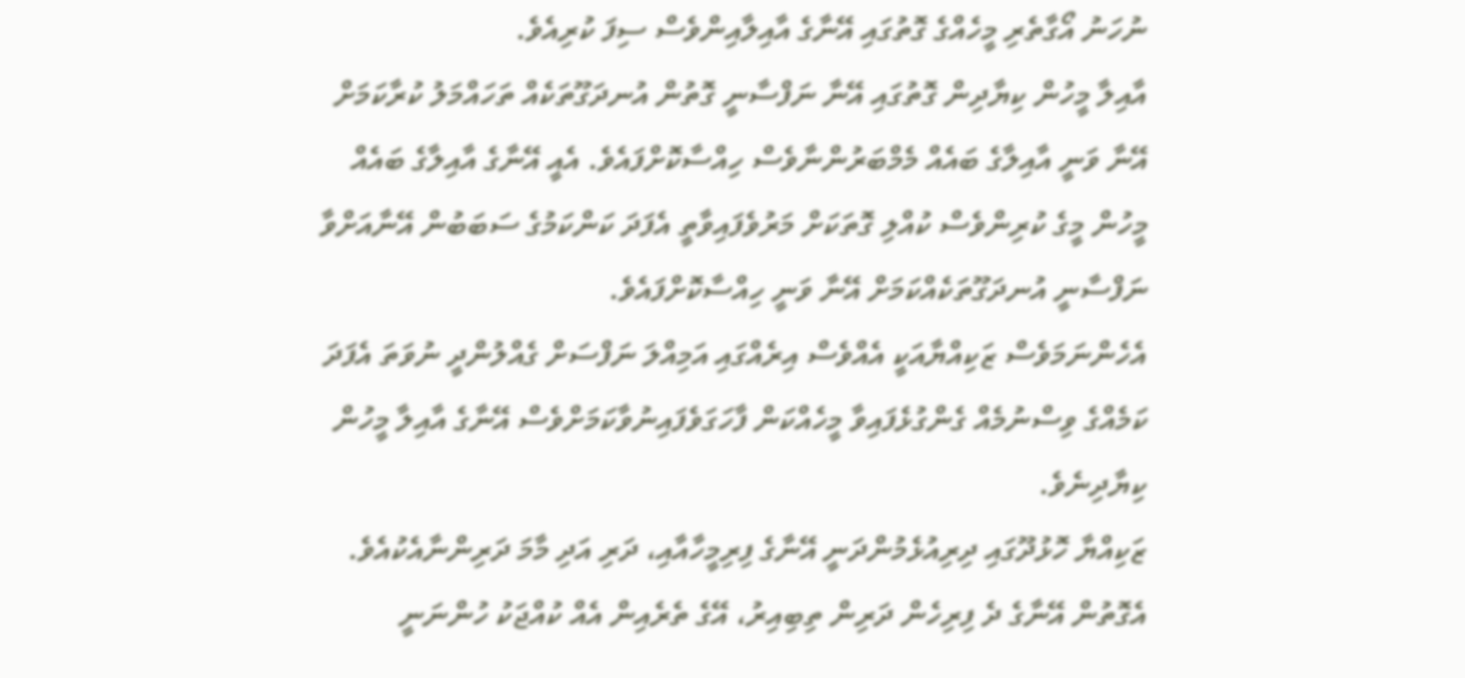ނުހަނު އޯގާތެރި މީހެއްގެ ގޮތުގައި އޭނާގެ އާއިލާއިންވެސް ސިފަ ކުރިއެވެ.
އާއިލާ މީހުން ކިޔާދިން ގޮތުގައި އޭނާ ނަފްސާނީ ގޮތުން އުނދަގޫތަކެއް ތަހައްމަލު ކުރާކަމަށް އޭނާ ވަނީ އާއިލާގެ ބައެއް މެމްބަރުންނާވެސް ހިއްސާކޮށްފައެވެ. އެއީ އޭނާގެ އާއިލާގެ ބައެއް މީހުން މީގެ ކުރިންވެސް ކުއްލި ގޮތަކަށް މަރުވެފައިވާތީ އެފަދަ ކަންކަމުގެ ސަބަބުން އޭނާއަށްވާ ނަފްސާނީ އުނދަގޫތަކެއްކަމަށް އޭނާ ވަނީ ހިއްސާކޮށްފައެވެ.
އެހެންނަމަވެސް ޒަކިއްޔާއަކީ އެއްވެސް އިރެއްގައި އަމިއްލަ ނަފްސަށް ގެއްލުންދީ ނުވަތަ އެފަދަ ކަމެއްގެ ވިސްނުމެއް ގެންގުޅެފައިވާ މީހެއްކަން ފާހަގަވެފައިނުވާކަމަށްވެސް އޭނާގެ އާއިލާ މީހުން ކިޔާދިނެވެ.
ޒަކިއްޔާ ހޮޅުދޫގައި ދިރިއުޅެމުންދަނީ އޭނާގެ ފިރިމީހާއާއި، ދަރި އަދި މާމަ ދަރިންނާއެކުއެވެ. އެގޮތުން އޭނާގެ ދެ ފިރިހެން ދަރިން ތިބިއިރު، އޭގެ ތެރެއިން އެއް ކުއްޖަކު ހުންނަނީ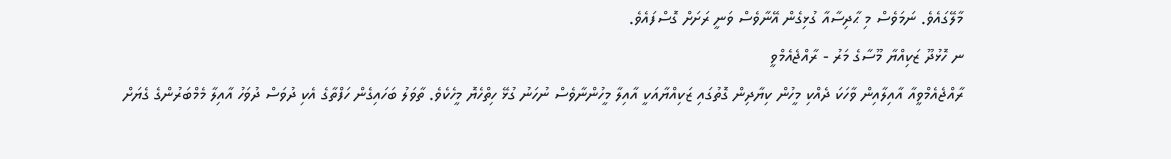މާލޭގައެވެ. ނަމަވެސް މި ޙާދިސާއާ ގުޅިގެން އޭނާވެސް ވަނީ ރަށަށް ގޮސްފައެވެ.
ނ ހޮޅުދޫ ޒަކިއްޔާ މޫސާގެ މަރު - ރާއްޖެއެމްވީ
ރާއްޖެއެމްވީއާ އާއިލާއިން ވާހަކަ ދެއްކި މީހުން ކިޔާދިން ގޮތުގައި ޒަކިއްޔާއަކީ އާއިލާ މީހުންނާވެސް ނުހަނު ގުޅޭ ހިތްހެޔޮ މީހެކެވެ. ތާވަލު ބަހައިގެން ހަފްތާގެ އެކި ދުވަސް ދުވަހު އާއިލާ މެމްބަރުންގެ ގެޔަށް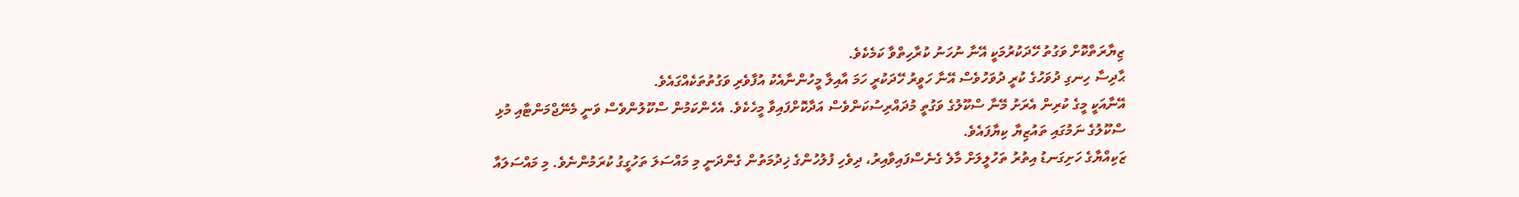ޒިޔާރަތްކޮށް ވަގުތު ހޭދަކުރުމަކީ އޭނާ ނުހަނު ކުރާހިތްވާ ކަމެކެވެ.
ޙާދިސާ ހިނގި ދުވަހުގެ ކުރީ ދުވަހުވެސް އޭނާ ހަވީރު ހޭދަކުރީ ހަމަ އާއިލާ މީހުންނާއެކު އުފާވެރި ވަގުތުތަކެއްގައެވެ.
އޭނާއަކީ މީގެ ކުރިން އެރަށު މޭނާ ސްކޫލުގެ ވަގުތީ މުދައްރިސުކަންވެސް އަދާކޮށްފައިވާ މީހެކެވެ. އެހެންކަމުން ސްކޫލުންވެސް ވަނީ މެނޭޖްމަންޓާއި މުޅި ސްކޫލުގެ ނަމުގައި ތައުޒިޔާ ކިޔާފައެވެ.
ޒަކިއްޔާގެ ހަށިގަނޑު އިތުރު ތަހުލީލަށް މާލެ ގެނެސްފައިވާއިރު، ދިވެހި ފުލުހުންގެ ޚިދުމަތުން ގެންދަނީ މި މައްސަލަ ތަހުގީގު ކުރަމުންނެވެ. މި މައްސަލައާ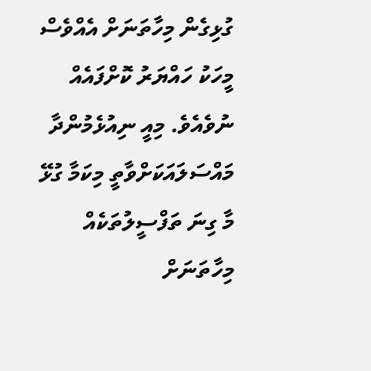ގުޅިގެން މިހާތަނަށް އެއްވެސް މީހަކު ހައްޔަރު ކޮށްފައެއް ނުވެއެވެ. މިއީ ނިއުޅެމުންދާ މައްސަލައަކަށްވާތީ މިކަމާ ގުޅޭ މާ ގިނަ ތަފްސީލުތަކެއް މިހާތަނަށް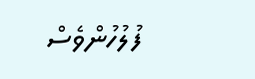ފުލުހުންވެސް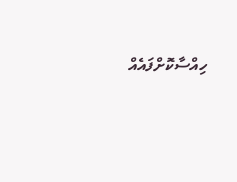ހިއްސާކޮށްފައެއް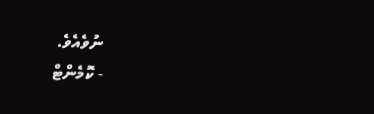ނުވެއެވެ.
- ކޮމެންޓް